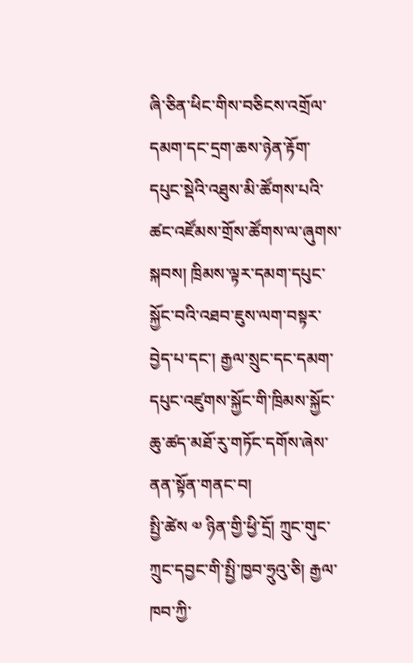ཞི་ཅིན་ཕིང་གིས་བཅིངས་འགྲོལ་དམག་དང་དྲག་ཆས་ཉེན་རྟོག་དཔུང་སྡེའི་འཐུས་མི་ཚོགས་པའི་ཚང་འཛོམས་གྲོས་ཚོགས་ལ་ཞུགས་སྐབས། ཁྲིམས་ལྟར་དམག་དཔུང་སྐྱོང་བའི་འཐབ་ཇུས་ལག་བསྟར་བྱེད་པ་དང་། རྒྱལ་སྲུང་དང་དམག་དཔུང་འཛུགས་སྐྱོང་གི་ཁྲིམས་སྐྱོང་ཆུ་ཚད་མཐོ་རུ་གཏོང་དགོས་ཞེས་ནན་སྟོན་གནང་བ།
སྤྱི་ཚེས ༧ ཉིན་གྱི་ཕྱི་དྲོ། ཀྲུང་གུང་ཀྲུང་དབྱང་གི་སྤྱི་ཁྱབ་ཧྲུའུ་ཅི། རྒྱལ་ཁབ་ཀྱི་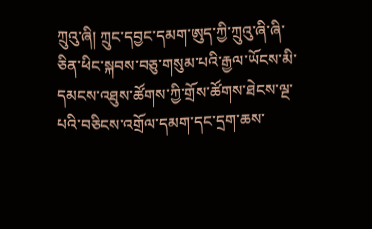ཀྲུའུ་ཞི། ཀྲུང་དབྱང་དམག་ཨུད་ཀྱི་ཀྲུའུ་ཞི་ཞི་ཅིན་ཕིང་སྐབས་བཅུ་གསུམ་པའི་རྒྱལ་ཡོངས་མི་དམངས་འཐུས་ཚོགས་ཀྱི་གྲོས་ཚོགས་ཐེངས་ལྔ་པའི་བཅིངས་འགྲོལ་དམག་དང་དྲག་ཆས་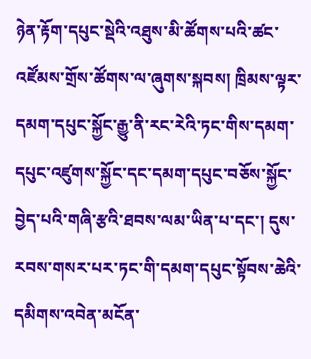ཉེན་རྟོག་དཔུང་སྡེའི་འཐུས་མི་ཚོགས་པའི་ཚང་འཛོམས་གྲོས་ཚོགས་ལ་ཞུགས་སྐབས། ཁྲིམས་ལྟར་དམག་དཔུང་སྐྱོང་རྒྱུ་ནི་རང་རེའི་ཏང་གིས་དམག་དཔུང་འཛུགས་སྐྱོང་དང་དམག་དཔུང་བཅོས་སྐྱོང་བྱེད་པའི་གཞི་རྩའི་ཐབས་ལམ་ཡིན་པ་དང་། དུས་རབས་གསར་པར་ཏང་གི་དམག་དཔུང་སྟོབས་ཆེའི་དམིགས་འབེན་མངོན་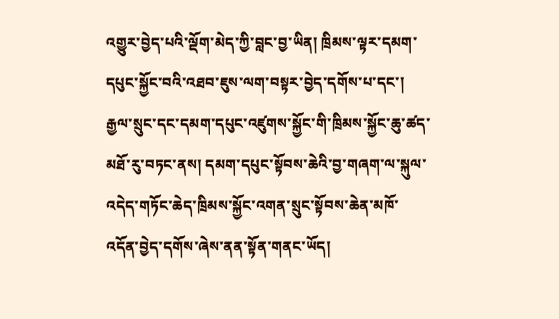འགྱུར་བྱེད་པའི་ལྡོག་མེད་ཀྱི་བླང་བྱ་ཡིན། ཁྲིམས་ལྟར་དམག་དཔུང་སྐྱོང་བའི་འཐབ་ཇུས་ལག་བསྟར་བྱེད་དགོས་པ་དང་། རྒྱལ་སྲུང་དང་དམག་དཔུང་འཛུགས་སྐྱོང་གི་ཁྲིམས་སྐྱོང་ཆུ་ཚད་མཐོ་རུ་བཏང་ནས། དམག་དཔུང་སྟོབས་ཆེའི་བྱ་གཞག་ལ་སྐུལ་འདེད་གཏོང་ཆེད་ཁྲིམས་སྐྱོང་འགན་སྲུང་སྟོབས་ཆེན་མཁོ་འདོན་བྱེད་དགོས་ཞེས་ནན་སྟོན་གནང་ཡོད།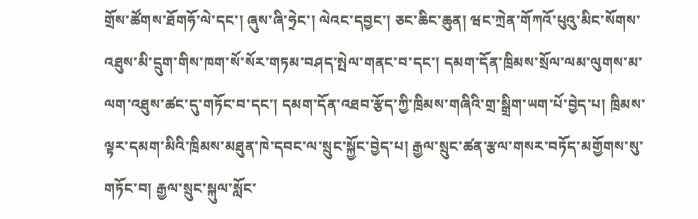གྲོས་ཚོགས་ཐོགཧོ་ལེ་དང་། ཞུས་ཞི་ཧྲེང་། ལེའང་དབྱང་། ཅང་ཆིང་ཆུན། ཝང་ཀྲེན་གོཀའོ་པུའུ་མིང་སོགས་འཐུས་མི་དྲུག་གིས་ཁག་སོ་སོར་གཏམ་བཤད་སྤེལ་གནང་བ་དང་། དམག་དོན་ཁྲིམས་སྲོལ་ལམ་ལུགས་མ་ལག་འཐུས་ཚང་དུ་གཏོང་བ་དང་། དམག་དོན་འཐབ་རྩོད་ཀྱི་ཁྲིམས་གཞིའི་གྲ་སྒྲིག་ཡག་པོ་བྱེད་པ། ཁྲིམས་ལྟར་དམག་མིའི་ཁྲིམས་མཐུན་ཁེ་དབང་ལ་སྲུང་སྐྱོང་བྱེད་པ། རྒྱལ་སྲུང་ཚན་རྩལ་གསར་བཏོད་མགྱོགས་སུ་གཏོང་བ། རྒྱལ་སྲུང་སྐུལ་སློང་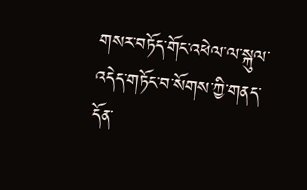གསར་བཏོད་གོང་འཕེལ་ལ་སྐུལ་འདེད་གཏོང་བ་སོགས་ཀྱི་གནད་དོན་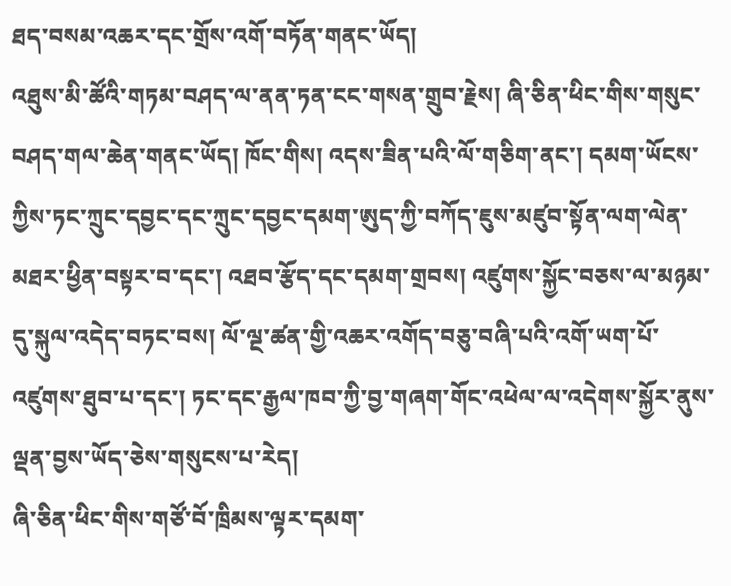ཐད་བསམ་འཆར་དང་གྲོས་འགོ་བཏོན་གནང་ཡོད།
འཐུས་མི་ཚོའི་གཏམ་བཤད་ལ་ནན་ཏན་ངང་གསན་གྲུབ་རྗེས། ཞི་ཅིན་ཕིང་གིས་གསུང་བཤད་གལ་ཆེན་གནང་ཡོད། ཁོང་གིས། འདས་ཟིན་པའི་ལོ་གཅིག་ནང་། དམག་ཡོངས་ཀྱིས་ཏང་ཀྲུང་དབྱང་དང་ཀྲུང་དབྱང་དམག་ཨུད་ཀྱི་བཀོད་ཇུས་མཛུབ་སྟོན་ལག་ལེན་མཐར་ཕྱིན་བསྟར་བ་དང་། འཐབ་རྩོད་དང་དམག་གྲབས། འཛུགས་སྐྱོང་བཅས་ལ་མཉམ་དུ་སྐུལ་འདེད་བཏང་བས། ལོ་ལྔ་ཚན་གྱི་འཆར་འགོད་བཅུ་བཞི་པའི་འགོ་ཡག་པོ་འཛུགས་ཐུབ་པ་དང་། ཏང་དང་རྒྱལ་ཁབ་ཀྱི་བྱ་གཞག་གོང་འཕེལ་ལ་འདེགས་སྐྱོར་ནུས་ལྡན་བྱས་ཡོད་ཅེས་གསུངས་པ་རེད།
ཞི་ཅིན་ཕིང་གིས་གཙོ་བོ་ཁྲིམས་ལྟར་དམག་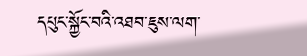དཔུང་སྐྱོང་བའི་འཐབ་ཇུས་ལག་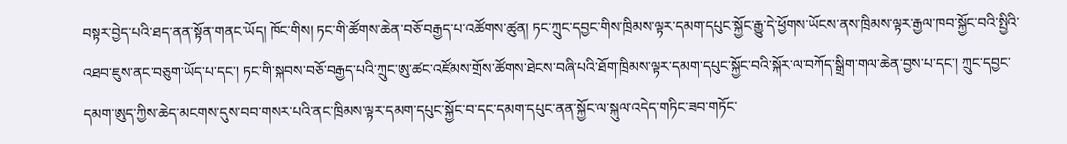བསྟར་བྱེད་པའི་ཐད་ནན་སྟོན་གནང་ཡོད། ཁོང་གིས། ཏང་གི་ཚོགས་ཆེན་བཅོ་བརྒྱད་པ་འཚོགས་ཚུན། ཏང་ཀྲུང་དབྱང་གིས་ཁྲིམས་ལྟར་དམག་དཔུང་སྐྱོང་རྒྱུ་དེ་ཕྱོགས་ཡོངས་ནས་ཁྲིམས་ལྟར་རྒྱལ་ཁབ་སྐྱོང་བའི་སྤྱིའི་འཐབ་ཇུས་ནང་བཅུག་ཡོད་པ་དང་། ཏང་གི་སྐབས་བཅོ་བརྒྱད་པའི་ཀྲུང་ཨུ་ཚང་འཛོམས་གྲོས་ཚོགས་ཐེངས་བཞི་པའི་ཐོག་ཁྲིམས་ལྟར་དམག་དཔུང་སྐྱོང་བའི་སྐོར་ལ་བཀོད་སྒྲིག་གལ་ཆེན་བྱས་པ་དང་། ཀྲུང་དབྱང་དམག་ཨུད་ཀྱིས་ཆེད་མངགས་དུས་བབ་གསར་པའི་ནང་ཁྲིམས་ལྟར་དམག་དཔུང་སྐྱོང་བ་དང་དམག་དཔུང་ནན་སྐྱོང་ལ་སྐུལ་འདེད་གཏིང་ཟབ་གཏོང་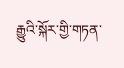རྒྱུའི་སྐོར་གྱི་གཏན་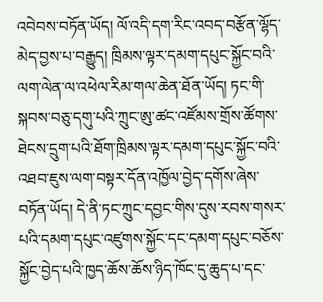འབེབས་བཏོན་ཡོད། ལོ་འདི་དག་རིང་འབད་བརྩོན་ལྷོད་མེད་བྱས་པ་བརྒྱུད། ཁྲིམས་ལྟར་དམག་དཔུང་སྐྱོང་བའི་ལག་ལེན་ལ་འཕེལ་རིམ་གལ་ཆེན་ཐོན་ཡོད། ཏང་གི་སྐབས་བཅུ་དགུ་པའི་ཀྲུང་ཨུ་ཚང་འཛོམས་གྲོས་ཚོགས་ཐེངས་དྲུག་པའི་ཐོག་ཁྲིམས་ལྟར་དམག་དཔུང་སྐྱོང་བའི་འཐབ་ཇུས་ལག་བསྟར་དོན་འཁྱོལ་བྱེད་དགོས་ཞེས་བཏོན་ཡོད། དེ་ནི་ཏང་ཀྲུང་དབྱང་གིས་དུས་རབས་གསར་པའི་དམག་དཔུང་འཛུགས་སྐྱོང་དང་དམག་དཔུང་བཅོས་སྐྱོང་བྱེད་པའི་ཁྱད་ཆོས་ཆོས་ཉིད་ཁོང་དུ་ཆུད་པ་དང་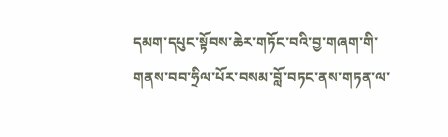དམག་དཔུང་སྟོབས་ཆེར་གཏོང་བའི་བྱ་གཞག་གི་གནས་བབ་ཧྲིལ་པོར་བསམ་བློ་བཏང་ནས་གཏན་ལ་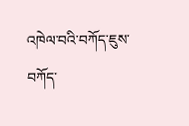འཁེལ་བའི་བཀོད་ཇུས་བཀོད་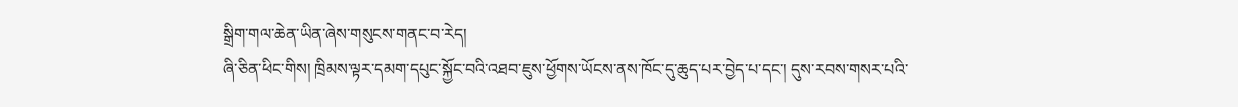སྒྲིག་གལ་ཆེན་ཡིན་ཞེས་གསུངས་གནང་བ་རེད།
ཞི་ཅིན་ཕིང་གིས། ཁྲིམས་ལྟར་དམག་དཔུང་སྐྱོང་བའི་འཐབ་ཇུས་ཕྱོགས་ཡོངས་ནས་ཁོང་དུ་ཆུད་པར་བྱེད་པ་དང་། དུས་རབས་གསར་པའི་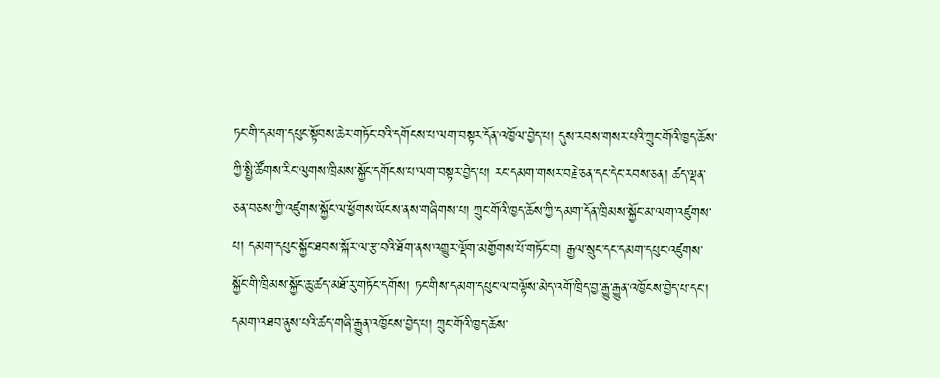ཏང་གི་དམག་དཔུང་སྟོབས་ཆེར་གཏོང་བའི་དགོངས་པ་ལག་བསྟར་དོན་འཁྱོལ་བྱེད་པ། དུས་རབས་གསར་པའི་ཀྲུང་གོའི་ཁྱད་ཆོས་ཀྱི་སྤྱི་ཚོགས་རིང་ལུགས་ཁྲིམས་སྐྱོང་དགོངས་པ་ལག་བསྟར་བྱེད་པ། རང་དམག་གསར་བརྗེ་ཅན་དང་དེང་རབས་ཅན། ཚད་ལྡན་ཅན་བཅས་ཀྱི་འཛུགས་སྐྱོང་ལ་ཕྱོགས་ཡོངས་ནས་གཞིགས་པ། ཀྲུང་གོའི་ཁྱད་ཆོས་ཀྱི་དམག་དོན་ཁྲིམས་སྐྱོང་མ་ལག་འཛུགས་པ། དམག་དཔུང་སྐྱོང་ཐབས་སྐོར་ལ་རྩ་བའི་ཐོག་ནས་འགྱུར་ལྡོག་མགྱོགས་པོ་གཏོང་བ། རྒྱལ་སྲུང་དང་དམག་དཔུང་འཛུགས་སྐྱོང་གི་ཁྲིམས་སྐྱོང་ཆུ་ཚད་མཐོ་རུ་གཏོང་དགོས། ཏང་གིས་དམག་དཔུང་ལ་བལྟོས་མེད་འགོ་ཁྲིད་བྱ་རྒྱུ་རྒྱུན་འཁྱོངས་བྱེད་པ་དང་། དམག་འཐབ་ནུས་པའི་ཚད་གཞི་རྒྱུན་འཁྱོངས་བྱེད་པ། ཀྲུང་གོའི་ཁྱད་ཆོས་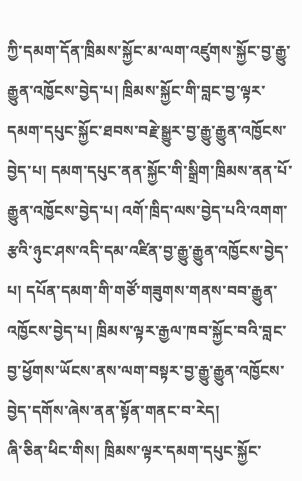ཀྱི་དམག་དོན་ཁྲིམས་སྐྱོང་མ་ལག་འཛུགས་སྐྱོང་བྱ་རྒྱུ་རྒྱུན་འཁྱོངས་བྱེད་པ། ཁྲིམས་སྐྱོང་གི་བླང་བྱ་ལྟར་དམག་དཔུང་སྐྱོང་ཐབས་བརྗེ་སྒྱུར་བྱ་རྒྱུ་རྒྱུན་འཁྱོངས་བྱེད་པ། དམག་དཔུང་ནན་སྐྱོང་གི་སྒྲིག་ཁྲིམས་ནན་པོ་རྒྱུན་འཁྱོངས་བྱེད་པ། འགོ་ཁྲིད་ལས་བྱེད་པའི་འགག་རྩའི་ཉུང་ཤས་འདི་དམ་འཛིན་བྱ་རྒྱུ་རྒྱུན་འཁྱོངས་བྱེད་པ། དཔོན་དམག་གི་གཙོ་གཟུགས་གནས་བབ་རྒྱུན་འཁྱོངས་བྱེད་པ། ཁྲིམས་ལྟར་རྒྱལ་ཁབ་སྐྱོང་བའི་བླང་བྱ་ཕྱོགས་ཡོངས་ནས་ལག་བསྟར་བྱ་རྒྱུ་རྒྱུན་འཁྱོངས་བྱེད་དགོས་ཞེས་ནན་སྟོན་གནང་བ་རེད།
ཞི་ཅིན་ཕིང་གིས། ཁྲིམས་ལྟར་དམག་དཔུང་སྐྱོང་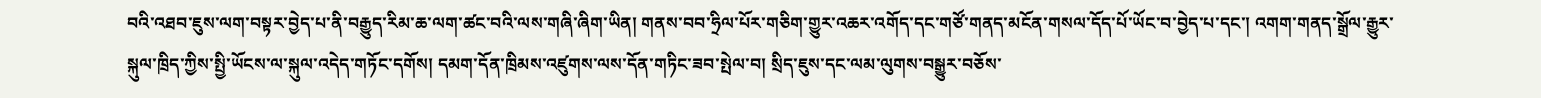བའི་འཐབ་ཇུས་ལག་བསྟར་བྱེད་པ་ནི་བརྒྱུད་རིམ་ཆ་ལག་ཚང་བའི་ལས་གཞི་ཞིག་ཡིན། གནས་བབ་ཧྲིལ་པོར་གཅིག་གྱུར་འཆར་འགོད་དང་གཙོ་གནད་མངོན་གསལ་དོད་པོ་ཡོང་བ་བྱེད་པ་དང་། འགག་གནད་སྒྲོལ་རྒྱུར་སྐུལ་ཁྲིད་ཀྱིས་སྤྱི་ཡོངས་ལ་སྐུལ་འདེད་གཏོང་དགོས། དམག་དོན་ཁྲིམས་འཛུགས་ལས་དོན་གཏིང་ཟབ་སྤེལ་བ། སྲིད་ཇུས་དང་ལམ་ལུགས་བསྒྱུར་བཅོས་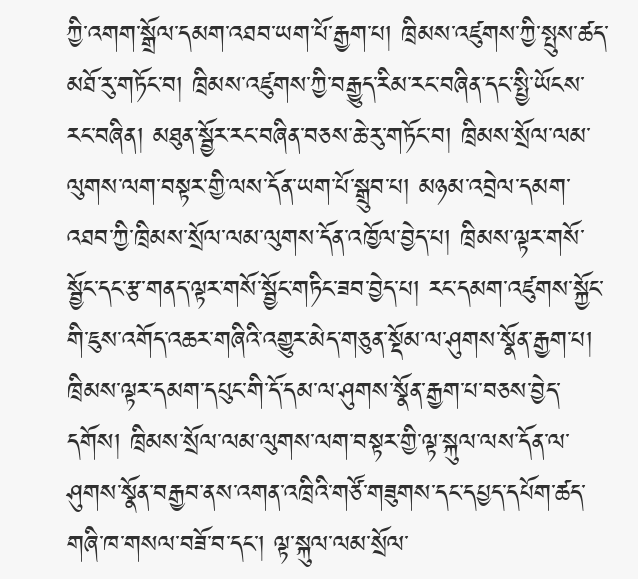ཀྱི་འགག་སྒྲོལ་དམག་འཐབ་ཡག་པོ་རྒྱག་པ། ཁྲིམས་འཛུགས་ཀྱི་སྤུས་ཚད་མཐོ་རུ་གཏོང་བ། ཁྲིམས་འཛུགས་ཀྱི་བརྒྱུད་རིམ་རང་བཞིན་དང་སྤྱི་ཡོངས་རང་བཞིན། མཐུན་སྦྱོར་རང་བཞིན་བཅས་ཆེ་རུ་གཏོང་བ། ཁྲིམས་སྲོལ་ལམ་ལུགས་ལག་བསྟར་གྱི་ལས་དོན་ཡག་པོ་སྒྲུབ་པ། མཉམ་འབྲེལ་དམག་འཐབ་ཀྱི་ཁྲིམས་སྲོལ་ལམ་ལུགས་དོན་འཁྱོལ་བྱེད་པ། ཁྲིམས་ལྟར་གསོ་སྦྱོང་དང་རྩ་གནད་ལྟར་གསོ་སྦྱོང་གཏིང་ཟབ་བྱེད་པ། རང་དམག་འཛུགས་སྐྱོང་གི་ཇུས་འགོད་འཆར་གཞིའི་འགྱུར་མེད་གཅུན་སྡོམ་ལ་ཤུགས་སྣོན་རྒྱག་པ། ཁྲིམས་ལྟར་དམག་དཔུང་གི་དོ་དམ་ལ་ཤུགས་སྣོན་རྒྱག་པ་བཅས་བྱེད་དགོས། ཁྲིམས་སྲོལ་ལམ་ལུགས་ལག་བསྟར་གྱི་ལྟ་སྐུལ་ལས་དོན་ལ་ཤུགས་སྣོན་བརྒྱབ་ནས་འགན་འཁྲིའི་གཙོ་གཟུགས་དང་དཔྱད་དཔོག་ཚད་གཞི་ཁ་གསལ་བཟོ་བ་དང་། ལྟ་སྐུལ་ལམ་སྲོལ་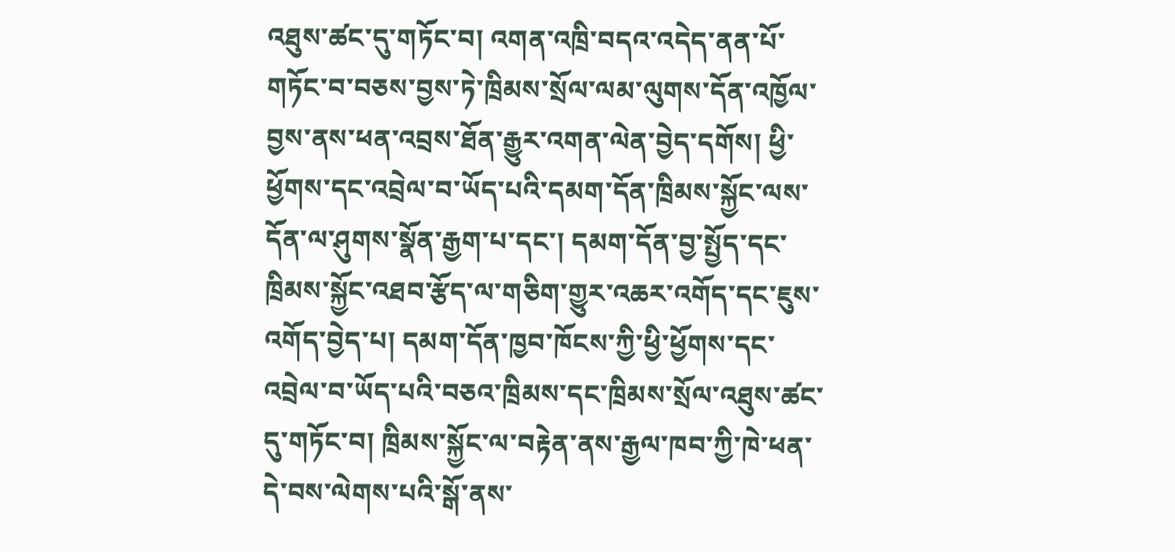འཐུས་ཚང་དུ་གཏོང་བ། འགན་འཁྲི་བདའ་འདེད་ནན་པོ་གཏོང་བ་བཅས་བྱས་ཏེ་ཁྲིམས་སྲོལ་ལམ་ལུགས་དོན་འཁྱོལ་བྱས་ནས་ཕན་འབྲས་ཐོན་རྒྱུར་འགན་ལེན་བྱེད་དགོས། ཕྱི་ཕྱོགས་དང་འབྲེལ་བ་ཡོད་པའི་དམག་དོན་ཁྲིམས་སྐྱོང་ལས་དོན་ལ་ཤུགས་སྣོན་རྒྱག་པ་དང་། དམག་དོན་བྱ་སྤྱོད་དང་ཁྲིམས་སྐྱོང་འཐབ་རྩོད་ལ་གཅིག་གྱུར་འཆར་འགོད་དང་ཇུས་འགོད་བྱེད་པ། དམག་དོན་ཁྱབ་ཁོངས་ཀྱི་ཕྱི་ཕྱོགས་དང་འབྲེལ་བ་ཡོད་པའི་བཅའ་ཁྲིམས་དང་ཁྲིམས་སྲོལ་འཐུས་ཚང་དུ་གཏོང་བ། ཁྲིམས་སྐྱོང་ལ་བརྟེན་ནས་རྒྱལ་ཁབ་ཀྱི་ཁེ་ཕན་དེ་བས་ལེགས་པའི་སྒོ་ནས་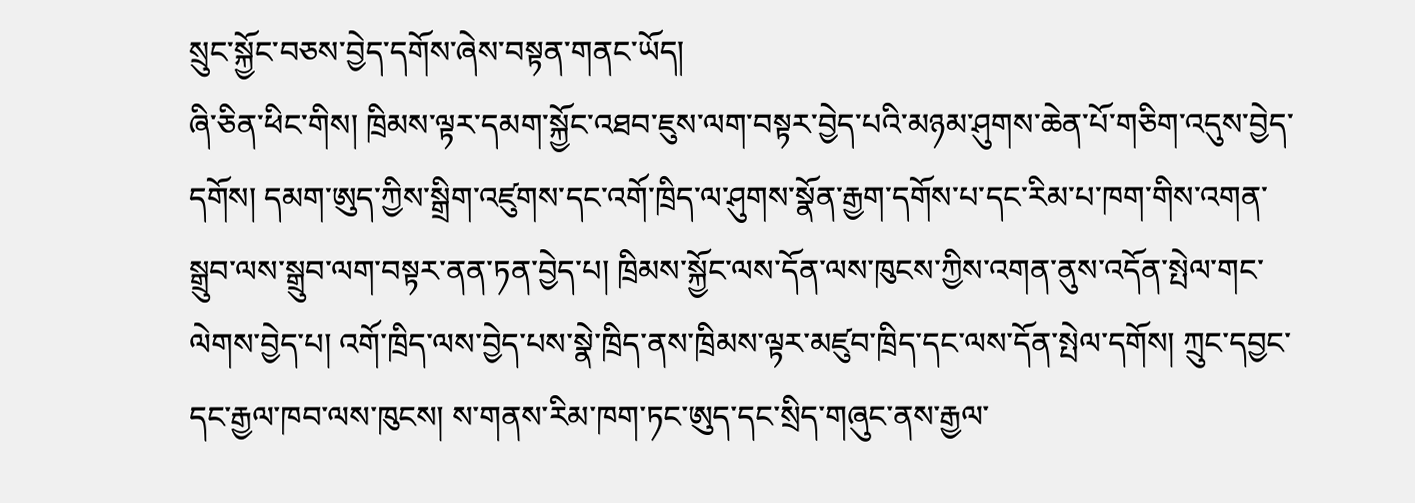སྲུང་སྐྱོང་བཅས་བྱེད་དགོས་ཞེས་བསྟན་གནང་ཡོད།
ཞི་ཅིན་ཕིང་གིས། ཁྲིམས་ལྟར་དམག་སྐྱོང་འཐབ་ཇུས་ལག་བསྟར་བྱེད་པའི་མཉམ་ཤུགས་ཆེན་པོ་གཅིག་འདུས་བྱེད་དགོས། དམག་ཨུད་ཀྱིས་སྒྲིག་འཛུགས་དང་འགོ་ཁྲིད་ལ་ཤུགས་སྣོན་རྒྱག་དགོས་པ་དང་རིམ་པ་ཁག་གིས་འགན་སྒྲུབ་ལས་སྒྲུབ་ལག་བསྟར་ནན་ཏན་བྱེད་པ། ཁྲིམས་སྐྱོང་ལས་དོན་ལས་ཁུངས་ཀྱིས་འགན་ནུས་འདོན་སྤེལ་གང་ལེགས་བྱེད་པ། འགོ་ཁྲིད་ལས་བྱེད་པས་སྣེ་ཁྲིད་ནས་ཁྲིམས་ལྟར་མཛུབ་ཁྲིད་དང་ལས་དོན་སྤེལ་དགོས། ཀྲུང་དབྱང་དང་རྒྱལ་ཁབ་ལས་ཁུངས། ས་གནས་རིམ་ཁག་ཏང་ཨུད་དང་སྲིད་གཞུང་ནས་རྒྱལ་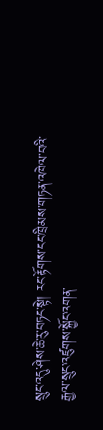སྲུང་འདུ་ཤེས་ཆེ་རུ་བཏང་སྟེ། རང་རྟོགས་ངང་ཁྲིམས་གཏན་འཁེལ་བའི་རྒྱལ་སྲུང་འཛུགས་སྐྱོང་འགན་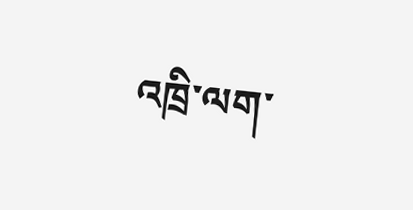འཁྲི་ལག་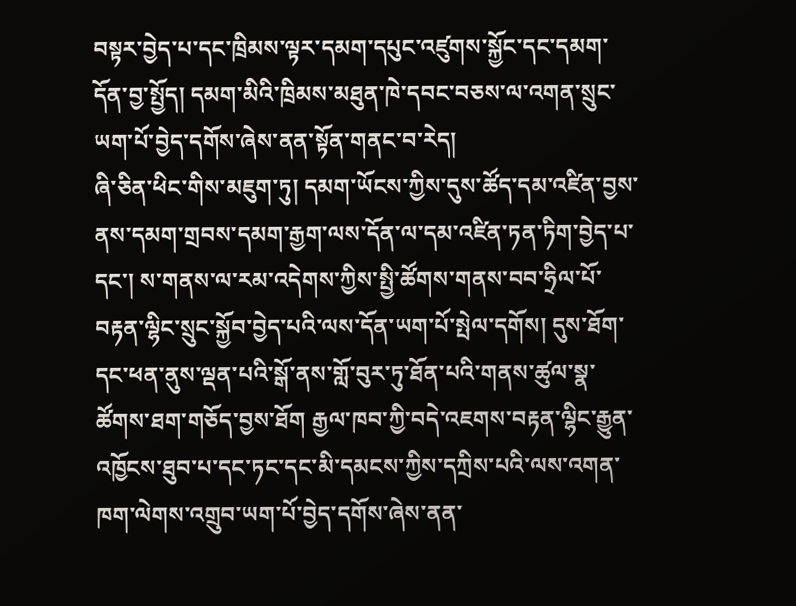བསྟར་བྱེད་པ་དང་ཁྲིམས་ལྟར་དམག་དཔུང་འཛུགས་སྐྱོང་དང་དམག་དོན་བྱ་སྤྱོད། དམག་མིའི་ཁྲིམས་མཐུན་ཁེ་དབང་བཅས་ལ་འགན་སྲུང་ཡག་པོ་བྱེད་དགོས་ཞེས་ནན་སྟོན་གནང་བ་རེད།
ཞི་ཅིན་ཕིང་གིས་མཇུག་ཏུ། དམག་ཡོངས་ཀྱིས་དུས་ཚོད་དམ་འཛིན་བྱས་ནས་དམག་གྲབས་དམག་རྒྱག་ལས་དོན་ལ་དམ་འཛིན་ཏན་ཏིག་བྱེད་པ་དང་། ས་གནས་ལ་རམ་འདེགས་ཀྱིས་སྤྱི་ཚོགས་གནས་བབ་ཧྲིལ་པོ་བརྟན་ལྷིང་སྲུང་སྐྱོབ་བྱེད་པའི་ལས་དོན་ཡག་པོ་སྤེལ་དགོས། དུས་ཐོག་དང་ཕན་ནུས་ལྡན་པའི་སྒོ་ནས་གློ་བུར་ཏུ་ཐོན་པའི་གནས་ཚུལ་སྣ་ཚོགས་ཐག་གཅོད་བྱས་ཐོག རྒྱལ་ཁབ་ཀྱི་བདེ་འཇགས་བརྟན་ལྷིང་རྒྱུན་འཁྱོངས་ཐུབ་པ་དང་ཏང་དང་མི་དམངས་ཀྱིས་དཀྲིས་པའི་ལས་འགན་ཁག་ལེགས་འགྲུབ་ཡག་པོ་བྱེད་དགོས་ཞེས་ནན་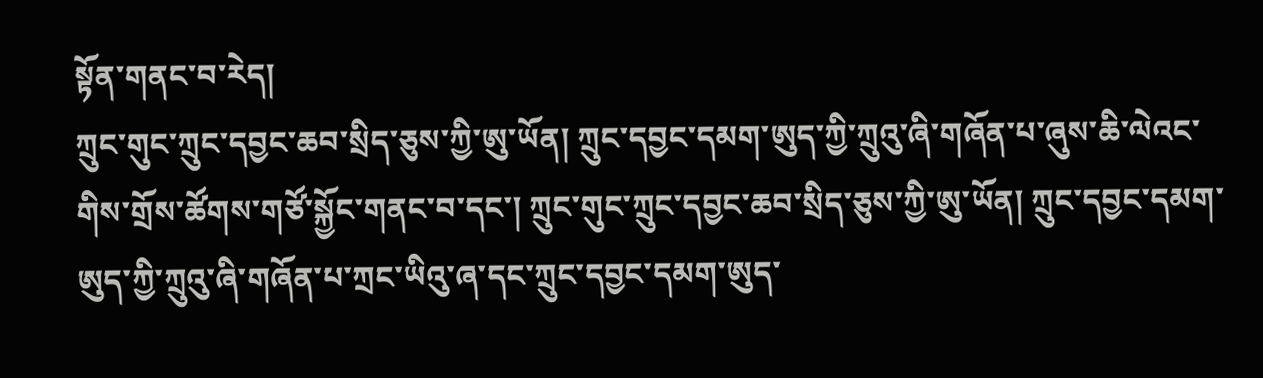སྟོན་གནང་བ་རེད།
ཀྲུང་གུང་ཀྲུང་དབྱང་ཆབ་སྲིད་ཅུས་ཀྱི་ཨུ་ཡོན། ཀྲུང་དབྱང་དམག་ཨུད་ཀྱི་ཀྲུའུ་ཞི་གཞོན་པ་ཞུས་ཆི་ལེའང་གིས་གྲོས་ཚོགས་གཙོ་སྐྱོང་གནང་བ་དང་། ཀྲུང་གུང་ཀྲུང་དབྱང་ཆབ་སྲིད་ཅུས་ཀྱི་ཨུ་ཡོན། ཀྲུང་དབྱང་དམག་ཨུད་ཀྱི་ཀྲུའུ་ཞི་གཞོན་པ་ཀྲང་ཡིའུ་ཞ་དང་ཀྲུང་དབྱང་དམག་ཨུད་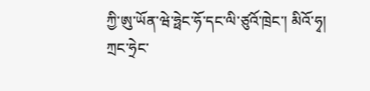ཀྱི་ཨུ་ཡོན་ཝེ་ཧྥེང་ཧོ་དང་ལི་ཙུའོ་ཁྲེང་། མིའོ་ཧྭ། ཀྲང་ཧྲེང་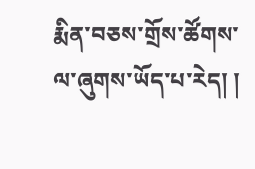རྨིན་བཅས་གྲོས་ཚོགས་ལ་ཞུགས་ཡོད་པ་རེད། །